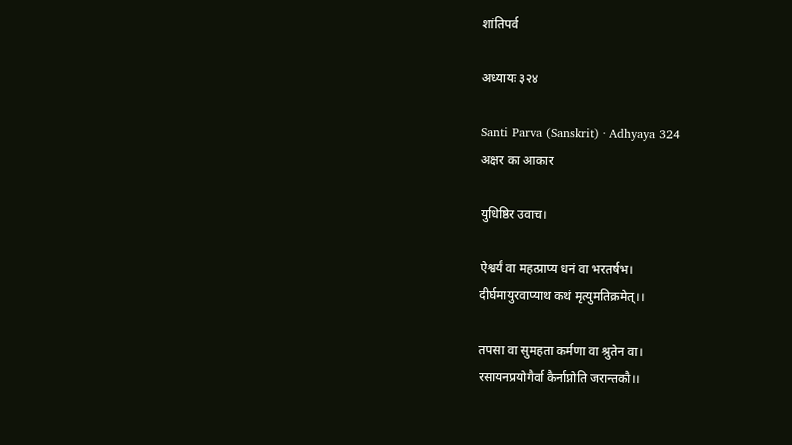शांतिपर्व

अध्यायः ३२४

Santi Parva (Sanskrit) · Adhyaya 324
अक्षर का आकार

युधिष्ठिर उवाच।

ऐश्वर्यं वा महत्प्राप्य धनं वा भरतर्षभ।
दीर्घमायुरवाप्याथ कथं मृत्युमतिक्रमेत्।।

तपसा वा सुमहता कर्मणा वा श्रुतेन वा।
रसायनप्रयोगैर्वा कैर्नाप्नोति जरान्तकौ।।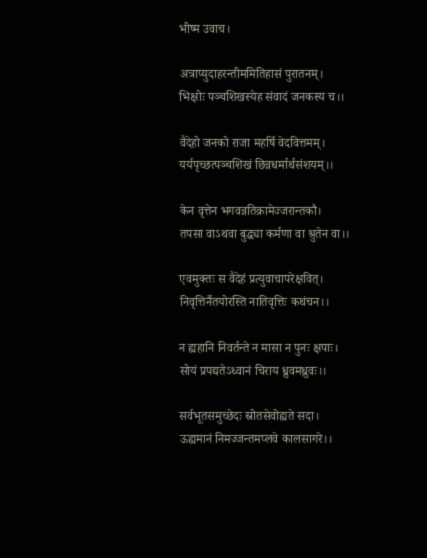भीष्म उवाच।

अत्राप्युदाहरन्तीममितिहासं पुरातनम्।
भिक्षोः पञ्चशिखस्येह संवादं जनकस्य च।।

वैदेहो जनको राजा महर्षि वेदवित्तमम्।
यर्यपृच्छत्पञ्चशिखं छिन्नधर्मार्थसंशयम्।।

केन वृत्तेन भगवन्नतिक्रामेज्जरान्तकौ।
तपसा वाऽथवा बुद्ध्या कर्मणा वा श्रुतेन वा।।

एवमुक्तः स वैदेहं प्रत्युवाचापरेक्षवित्।
निवृत्तिर्नैतयोरस्ति नातिवृत्तिः कथंचन।।

न ह्यहानि निवर्तन्ते न मासा न पुनः क्षपाः।
सोयं प्रपद्यतेऽध्वानं चिराय ध्रुवमध्रुवः।।

सर्वभूतसमुच्छेदः स्रोतसेवोह्यते सदा।
ऊह्यमानं निमज्जन्तमप्लवे कालसागरे।।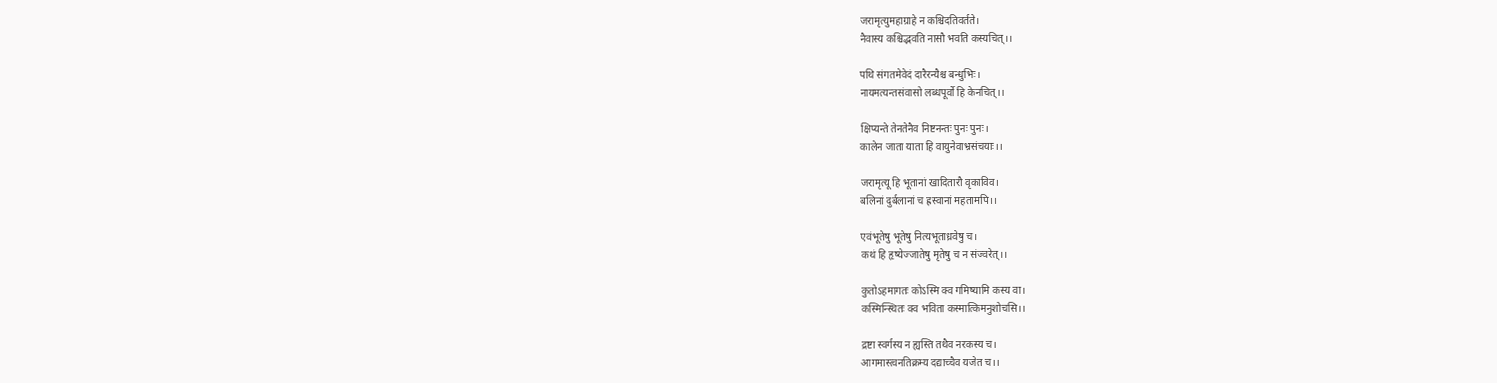जरामृत्युमहाग्राहे न कश्चिदतिवर्तते।
नैवास्य कश्चिद्भवति नासौ भवति कस्यचित्।।

पथि संगतमेवेदं दारैरन्यैश्च बन्धुभिः।
नायमत्यन्तसंवासो लब्धपूर्वो हि केनचित्।।

क्षिप्यन्ते तेनतेनैव निष्टनन्तः पुनः पुनः।
कालेन जाता याता हि वायुनेवाभ्रसंचयाः।।

जरामृत्यू हि भूतानां खादितारौ वृकाविव।
बलिनां दुर्बलानां च ह्रस्वानां महतामपि।।

एवंभूतेषु भूतेषु नित्यभूताध्रवेषु च।
कथं हि हृष्येज्जातेषु मृतेषु च न संज्वरेत्।।

कुतोऽहमागतः कोऽस्मि क्व गमिष्यामि कस्य वा।
कस्मिन्स्थितः क्व भविता कस्मात्किमनुशोचसि।।

द्रष्टा स्वर्गस्य न ह्यस्ति तथैव नरकस्य च।
आगमास्त्वनतिक्रम्य दद्याच्चैव यजेत च।।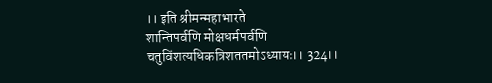।। इति श्रीमन्महाभारते
शान्तिपर्वणि मोक्षधर्मपर्वणि
चतुविंशत्यधिकत्रिशततमोऽध्यायः।। 324।।